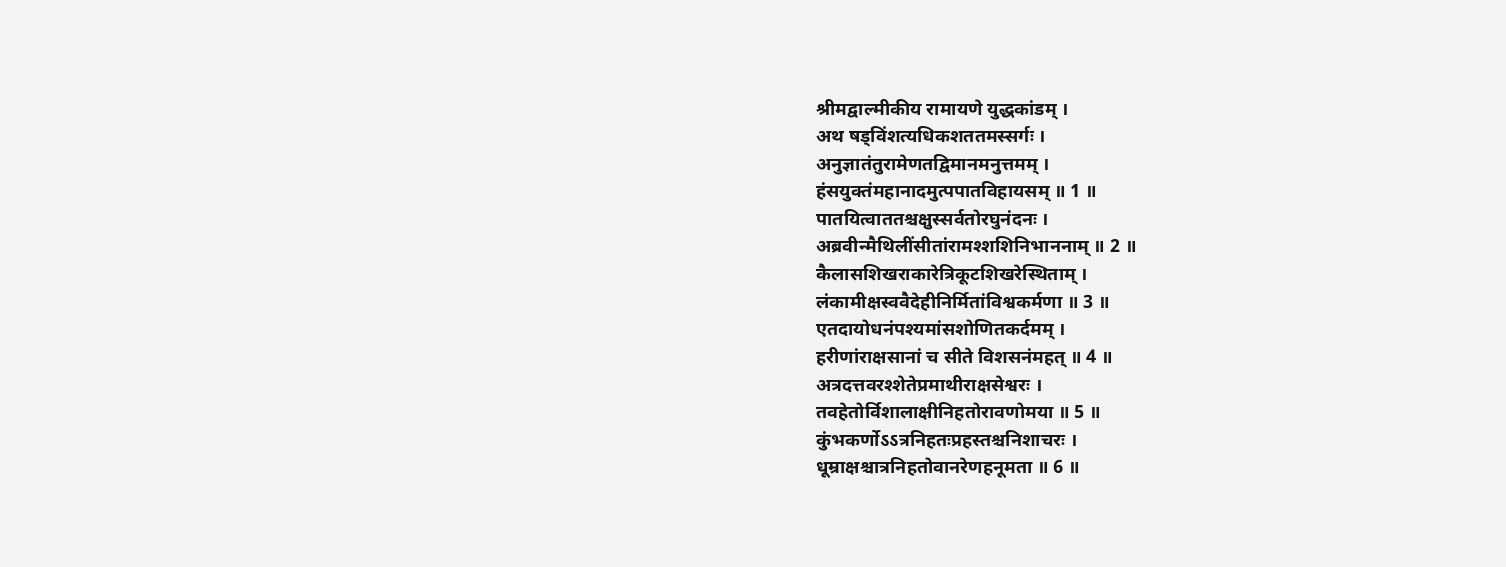श्रीमद्वाल्मीकीय रामायणे युद्धकांडम् ।
अथ षड्विंशत्यधिकशततमस्सर्गः ।
अनुज्ञातंतुरामेणतद्विमानमनुत्तमम् ।
हंसयुक्तंमहानादमुत्पपातविहायसम् ॥ 1 ॥
पातयित्वाततश्चक्षुस्सर्वतोरघुनंदनः ।
अब्रवीन्मैथिलींसीतांरामश्शशिनिभाननाम् ॥ 2 ॥
कैलासशिखराकारेत्रिकूटशिखरेस्थिताम् ।
लंकामीक्षस्ववैदेहीनिर्मितांविश्वकर्मणा ॥ 3 ॥
एतदायोधनंपश्यमांसशोणितकर्दमम् ।
हरीणांराक्षसानां च सीते विशसनंमहत् ॥ 4 ॥
अत्रदत्तवरश्शेतेप्रमाथीराक्षसेश्वरः ।
तवहेतोर्विशालाक्षीनिहतोरावणोमया ॥ 5 ॥
कुंभकर्णोऽऽत्रनिहतःप्रहस्तश्चनिशाचरः ।
धूम्राक्षश्चात्रनिहतोवानरेणहनूमता ॥ 6 ॥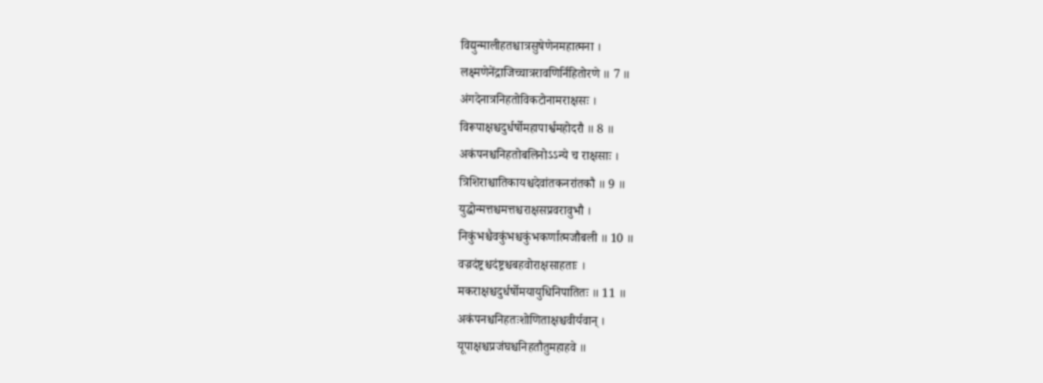विद्युन्मालीहतश्चात्रसुषेणेनमहात्मना ।
लक्ष्मणेनेंद्राजिच्चात्ररावणिर्निहितोरणे ॥ 7 ॥
अंगदेनात्रनिहतोविकटोनामराक्षसः ।
विरूपाक्षश्चदुर्धर्षोमहापार्श्वमहोदरौ ॥ 8 ॥
अकंपनश्चनिहतोबलिनोऽऽन्ये च राक्षसाः ।
त्रिशिराश्चातिकायश्चदेवांतकनरांतकौ ॥ 9 ॥
युद्धोन्मत्तश्चमत्तश्चराक्षसप्रवरावुभौ ।
निकुंभश्चैवकुंभश्चकुंभकर्णात्मजौबली ॥ 10 ॥
वज्रदंष्ट्रश्चदंष्ट्रश्चबहवोराक्षसाहताः ।
मकराक्षश्चदुर्धर्षोमयायुधिनिपातितः ॥ 11 ॥
अकंपनश्चनिहतःशोणिताक्षश्चवीर्यवान् ।
यूपाक्षश्चप्रजंघश्चनिहतौतुमहाहवे ॥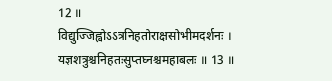12 ॥
विद्युज्जिह्वोऽऽत्रनिहतोराक्षसोभीमदर्शनः ।
यज्ञशत्रुश्चनिहतःसुप्तघ्नश्चमहाबलः ॥ 13 ॥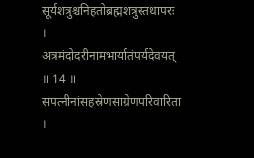सूर्यशत्रुश्चनिहतोब्रह्मशत्रुस्तथापरः ।
अत्रमंदोदरीनामभार्यातंपर्यदेवयत् ॥ 14 ॥
सपत्नीनांसहस्रेणसाग्रेणपरिवारिता ।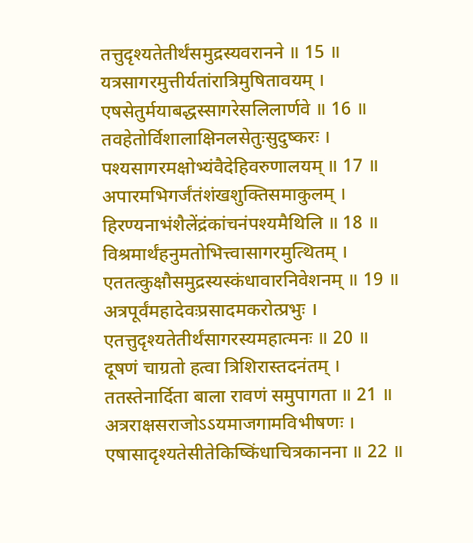तत्तुदृश्यतेतीर्थंसमुद्रस्यवरानने ॥ 15 ॥
यत्रसागरमुत्तीर्यतांरात्रिमुषितावयम् ।
एषसेतुर्मयाबद्धस्सागरेसलिलार्णवे ॥ 16 ॥
तवहेतोर्विशालाक्षिनलसेतुःसुदुष्करः ।
पश्यसागरमक्षोभ्यंवैदेहिवरुणालयम् ॥ 17 ॥
अपारमभिगर्जंतंशंखशुक्तिसमाकुलम् ।
हिरण्यनाभंशैलेंद्रंकांचनंपश्यमैथिलि ॥ 18 ॥
विश्रमार्थंहनुमतोभित्त्वासागरमुत्थितम् ।
एततत्कुक्षौसमुद्रस्यस्कंधावारनिवेशनम् ॥ 19 ॥
अत्रपूर्वंमहादेवःप्रसादमकरोत्प्रभुः ।
एतत्तुदृश्यतेतीर्थंसागरस्यमहात्मनः ॥ 20 ॥
दूषणं चाग्रतो हत्वा त्रिशिरास्तदनंतम् ।
ततस्तेनार्दिता बाला रावणं समुपागता ॥ 21 ॥
अत्रराक्षसराजोऽऽयमाजगामविभीषणः ।
एषासादृश्यतेसीतेकिष्किंधाचित्रकानना ॥ 22 ॥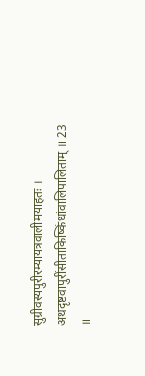सुग्रीवस्यपुरीरम्यायत्रवालीमयाहतः ।
अथदृष्टवापुरींसीताकिष्किंधांवालिपालिताम् ॥ 23 ॥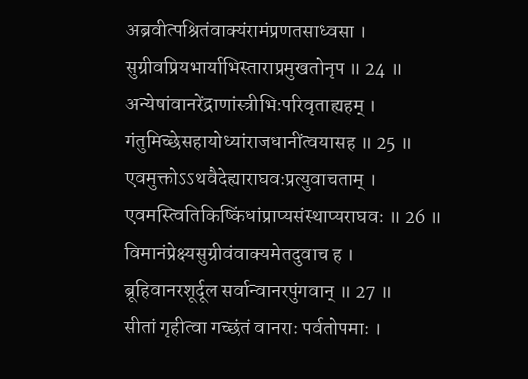अब्रवीत्पश्रितंवाक्यंरामंप्रणतसाध्वसा ।
सुग्रीवप्रियभार्याभिस्ताराप्रमुखतोनृप ॥ 24 ॥
अन्येषांवानरेंद्राणांस्त्रीभिःपरिवृताह्यहम् ।
गंतुमिच्छेसहायोध्यांराजधानींत्वयासह ॥ 25 ॥
एवमुक्तोऽऽथवैदेह्याराघवःप्रत्युवाचताम् ।
एवमस्त्वितिकिष्किंधांप्राप्यसंस्थाप्यराघवः ॥ 26 ॥
विमानंप्रेक्ष्यसुग्रीवंवाक्यमेतदुवाच ह ।
ब्रूहिवानरशूर्दूल सर्वान्वानरपुंगवान् ॥ 27 ॥
सीतां गृहीत्वा गच्छंतं वानराः पर्वतोपमाः ।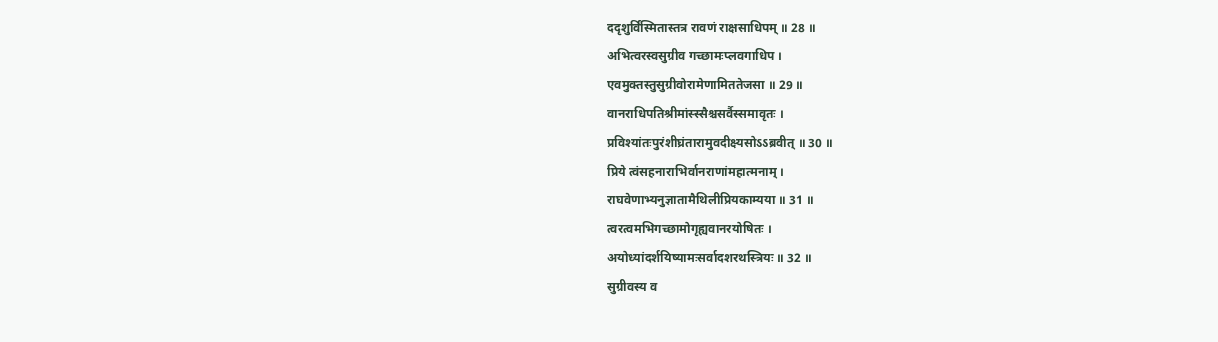ददृशुर्विस्मितास्तत्र रावणं राक्षसाधिपम् ॥ 28 ॥
अभित्वरस्वसुग्रीव गच्छामःप्लवगाधिप ।
एवमुक्तस्तुसुग्रीवोरामेणामिततेजसा ॥ 29 ॥
वानराधिपतिश्रीमांस्स्सैश्चसर्वैस्समावृतः ।
प्रविश्यांतःपुरंशीघ्रंतारामुवदीक्ष्यसोऽऽब्रवीत् ॥ 30 ॥
प्रिये त्वंसहनाराभिर्वानराणांमहात्मनाम् ।
राघवेणाभ्यनुज्ञातामैथिलीप्रियकाम्यया ॥ 31 ॥
त्वरत्वमभिगच्छामोगृह्यवानरयोषितः ।
अयोध्यांदर्शयिष्यामःसर्वादशरथस्त्रियः ॥ 32 ॥
सुग्रीवस्य व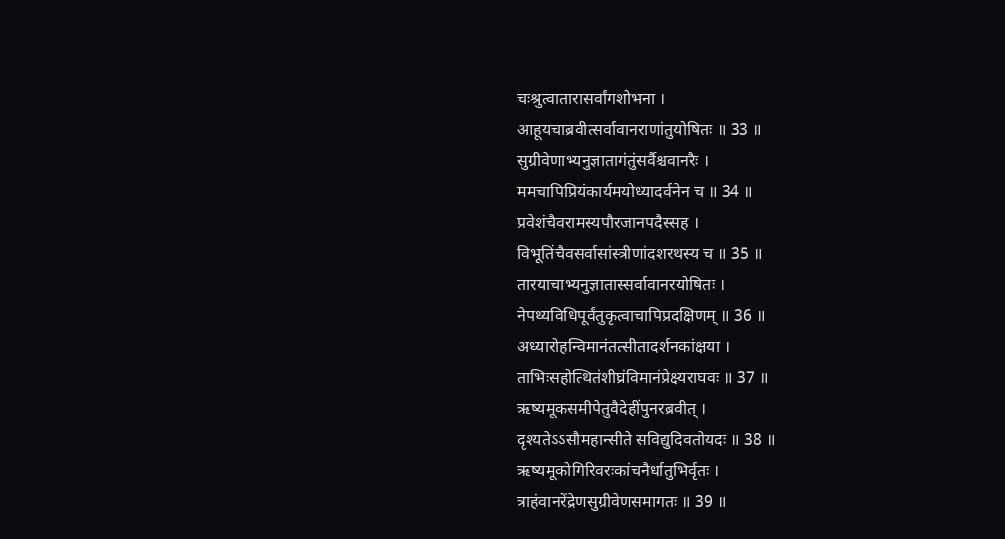चःश्रुत्वातारासर्वांगशोभना ।
आहूयचाब्रवीत्सर्वावानराणांतुयोषितः ॥ 33 ॥
सुग्रीवेणाभ्यनुज्ञातागंतुंसर्वैश्चवानरैः ।
ममचापिप्रियंकार्यमयोध्यादर्वनेन च ॥ 34 ॥
प्रवेशंचैवरामस्यपौरजानपदैस्सह ।
विभूतिंचैवसर्वासांस्त्रीणांदशरथस्य च ॥ 35 ॥
तारयाचाभ्यनुज्ञातास्सर्वावानरयोषितः ।
नेपथ्यविधिपूर्वंतुकृत्वाचापिप्रदक्षिणम् ॥ 36 ॥
अध्यारोहन्विमानंतत्सीतादर्शनकांक्षया ।
ताभिःसहोत्थितंशीघ्रंविमानंप्रेक्ष्यराघवः ॥ 37 ॥
ऋष्यमूकसमीपेतुवैदेहींपुनरब्रवीत् ।
दृश्यतेऽऽसौमहान्सीते सविद्युदिवतोयदः ॥ 38 ॥
ऋष्यमूकोगिरिवरःकांचनैर्धातुभिर्वृतः ।
त्राहंवानरेंद्रेणसुग्रीवेणसमागतः ॥ 39 ॥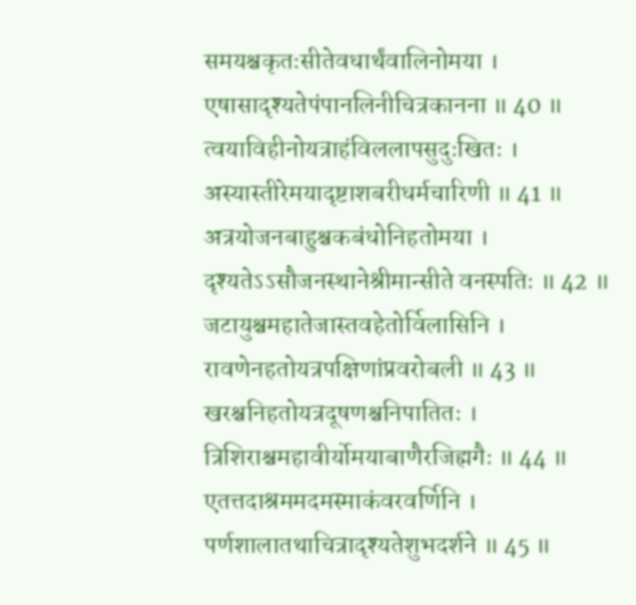समयश्चकृतःसीतेवधार्थंवालिनोमया ।
एषासादृश्यतेपंपानलिनीचित्रकानना ॥ 40 ॥
त्वयाविहीनोयत्राहंविललापसुदुःखितः ।
अस्यास्तीरेमयादृष्टाशबरीधर्मचारिणी ॥ 41 ॥
अत्रयोजनबाहुश्चकबंधोनिहतोमया ।
दृश्यतेऽऽसौजनस्थानेश्रीमान्सीते वनस्पतिः ॥ 42 ॥
जटायुश्चमहातेजास्तवहेतोर्विलासिनि ।
रावणेनहतोयत्रपक्षिणांप्रवरोबली ॥ 43 ॥
खरश्चनिहतोयत्रदूषणश्चनिपातितः ।
त्रिशिराश्चमहावीर्योमयाबाणैरजिह्मगैः ॥ 44 ॥
एतत्तदाश्रममदमस्माकंवरवर्णिनि ।
पर्णशालातथाचित्रादृश्यतेशुभदर्शने ॥ 45 ॥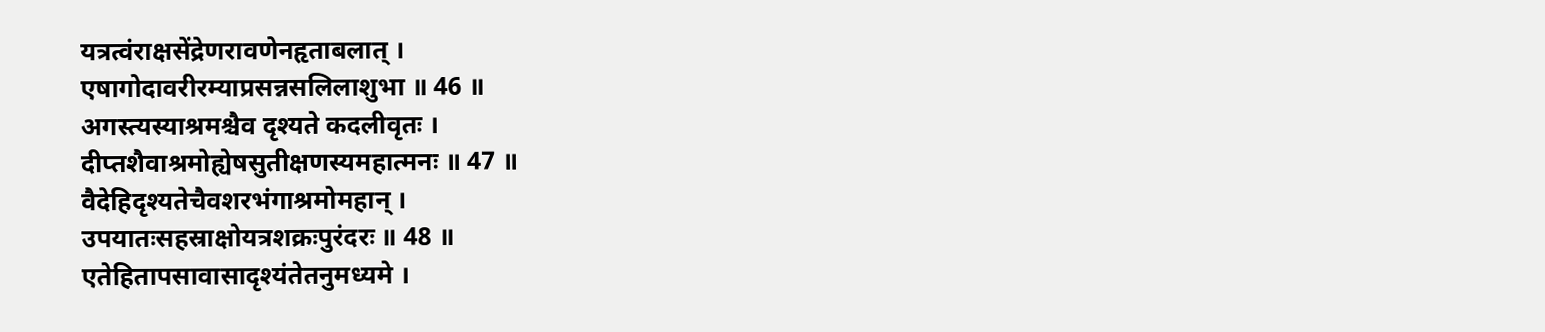यत्रत्वंराक्षसेंद्रेणरावणेनहृताबलात् ।
एषागोदावरीरम्याप्रसन्नसलिलाशुभा ॥ 46 ॥
अगस्त्यस्याश्रमश्चैव दृश्यते कदलीवृतः ।
दीप्तशैवाश्रमोह्येषसुतीक्षणस्यमहात्मनः ॥ 47 ॥
वैदेहिदृश्यतेचैवशरभंगाश्रमोमहान् ।
उपयातःसहस्राक्षोयत्रशक्रःपुरंदरः ॥ 48 ॥
एतेहितापसावासादृश्यंतेतनुमध्यमे ।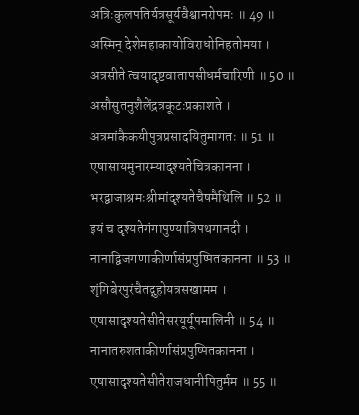अत्रिःकुलपतिर्यत्रसूर्यवैश्वानरोपमः ॥ 49 ॥
अस्मिन् देशेमहाकायोविराधोनिहतोमया ।
अत्रसीते त्वयादृष्टवातापसीधर्मचारिणी ॥ 50 ॥
असौसुतनुशैलेंद्रत्रकूटःप्रकाशते ।
अत्रमांकैकयीपुत्रप्रसादयितुमागतः ॥ 51 ॥
एषासायमुनारम्यादृश्यतेचित्रकानना ।
भरद्वाजाश्रमःश्रीमांदृश्यतेचैषमैथिलि ॥ 52 ॥
इयं च दृश्यतेगंगापुण्यात्रिपथगानदी ।
नानाद्विजगणाकीर्णासंप्रपुष्पितकानना ॥ 53 ॥
शृंगिबेरपुरंचैतद्गुहोयत्रसखामम ।
एषासादृश्यतेसीतेसरयूर्यूपमालिनी ॥ 54 ॥
नानातरुशताकीर्णासंप्रपुष्पितकानना ।
एषासादृश्यतेसीतेराजधानीपितुर्मम ॥ 55 ॥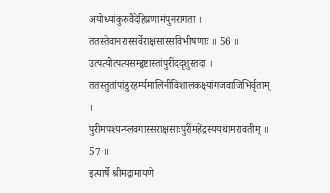अयोध्यांकुरुवैदेहिप्रणामंपुनरागता ।
ततस्तेवानरास्सर्वेराक्षसास्सविभीषणाः ॥ 56 ॥
उत्पत्योत्पत्यसम्हृष्टास्तांपुरींददृशुस्तदा ।
ततस्तुतांपांडुरहर्म्यमालिनींविशालकक्ष्यांगजवाजिभिर्वृताम् ।
पुरीमपश्यन्प्लवगास्सराक्षसाःपुरींमहेंद्रस्ययथामरावतीम् ॥ 57 ॥
इत्यार्षे श्रीमद्रामायणे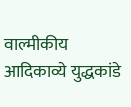वाल्मीकीय आदिकाव्ये युद्धकांडे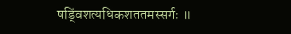षड्विंशत्यधिकशततमस्सर्गः ॥